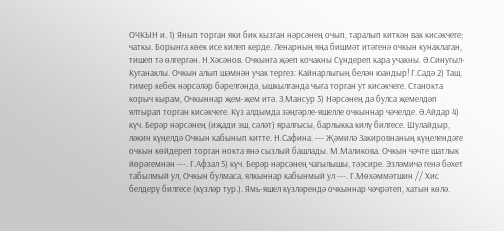ОЧКЫН и. 1) Янып торган яки бик кызган нәрсәнең очып, таралып киткән вак кисәкчеге; чаткы. Борынга көек исе килеп керде. Ленарның яңа бишмәт итәгенә очкын кунаклаган, тишеп тә өлгергән. Н.Хәсәнов. Очкынга җәеп кочакны Сүндереп кара учакны. Ә.Синугыл-Куганаклы. Очкын алып шәмнән учак тергез: Кайнарлыгың белән юандыр! Г.Садә 2) Таш, тимер кебек нәрсәләр бәрелгәндә, ышкылганда чыга торган ут кисәкчеге. Станокта корыч кырам, Очкыннар җем-җем итә. З.Мансур 3) Нәрсәнең дә булса җемелдәп ялтырап торган кисәкчеге. Күз алдымда зәңгәрле-яшелле очкыннар чәчелде. Ә.Айдар 4) күч. Берәр нәрсәнең (иҗади эш, сәләт) яралгысы, барлыкка килү билгесе. Шулайдыр, ләкин күңелдә Очкын кабынып китте. Н.Сафина. --- Җәмилә Закировнаның күңелендәге очкын көйдереп торган нокта янә сызлый башлады. М.Маликова. Очкын чәчте шатлык йөрәгемнән ---. Г.Афзал 5) күч. Берәр нәрсәнең чагылышы, тәэсире. Эзләмичә генә бәхет табылмый ул, Очкын булмаса, ялкыннар кабынмый ул ---. Г.Мөхәммәтшин // Хис белдерү билгесе (күзләр тур.). Ямь-яшел күзләрендә очкыннар чәчрәтеп, хатын көлә.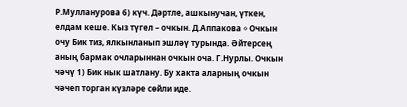Р.Мулланурова 6) күч. Дәртле, ашкынучан, үткен, елдам кеше. Кыз түгел – очкын. Д.Аппакова ◊ Очкын очу Бик тиз, ялкынланып эшләү турында. Әйтерсең аның бармак очларыннан очкын оча. Г.Нурлы. Очкын чәчү 1) Бик нык шатлану. Бу хакта аларның очкын чәчеп торган күзләре сөйли иде.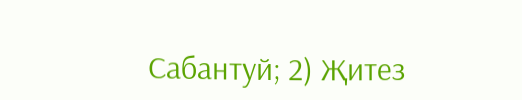Сабантуй; 2) Җитез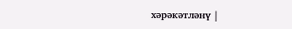хәрәкәтләнү |